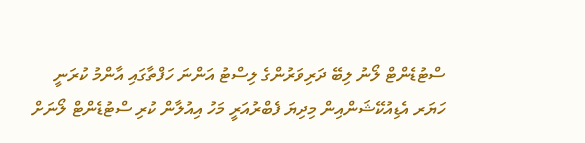ސްޓުޑެންޓް ލޯނު ލިބޭ ދަރިވަރުންގެ ލިސްޓު އަންނަ ހަފްތާގައި އާންމު ކުރަނީ
ހަޔަރ އެޑިއުކޭޝަންއިން މިދިޔަ ފެބްރުއަރީ މަހު އިއުލާން ކުރި ސްޓުޑެންޓް ލޯނަށް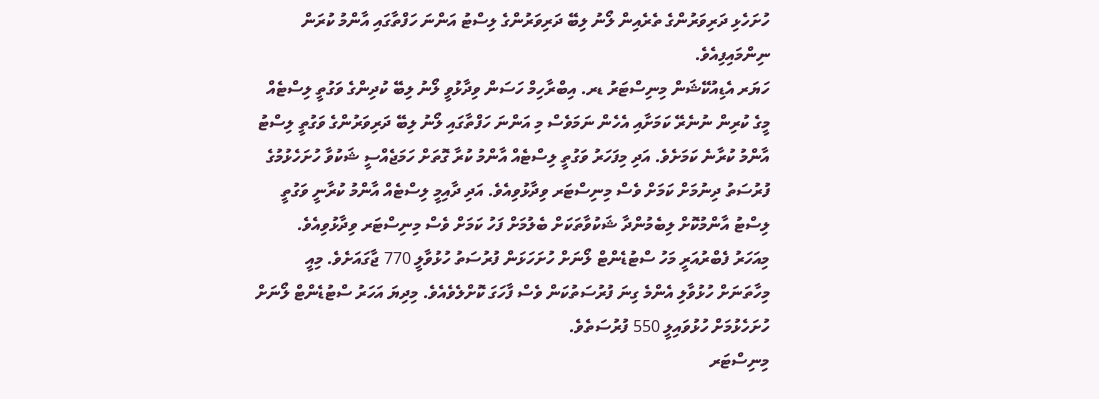ހުށަހެޅި ދަރިވަރުންގެ ތެރެއިން ލޯނު ލިބޭ ދަރިވަރުންގެ ލިސްޓު އަންނަ ހަފްތާގައި އާންމު ކުރަން ނިންމައިފިއެވެ.
ހަޔަރ އެޑިއުކޭޝަން މިނިސްޓަރު ޑރ. އިބްރާހިމް ހަސަން ވިދާޅުވީ ލޯނު ލިބޭ ކުދިންގެ ވަގުތީ ލިސްޓެއް މީގެ ކުރިން ނުނެރޭ ކަމަށާއި އެހެން ނަމަވެސް މި އަންނަ ހަފްތާގައި ލޯނު ލިބޭ ދަރިވަރުންގެ ވަގުތީ ލިސްޓު އާންމު ކުރާނެ ކަމަށެވެ. އަދި މިފަހަރު ވަގުތީ ލިސްޓެއް އާންމު ކުރާ ގޮތަށް ހަމަޖެއްސީ ޝަކުވާ ހުށަހެޅުމުގެ ފުރުސަތު ދިނުމަށް ކަމަށް ވެސް މިނިސްޓަރ ވިދާޅުވިއެވެ. އަދި ދާއިމީ ލިސްޓެއް އާންމު ކުރާނީ ވަގުތީ ލިސްޓު އާންމުކޮށް ލިބެމުންދާ ޝަކުވާތަކަށް ބެލުމަށް ފަހު ކަމަށް ވެސް މިނިސްޓަރ ވިދާޅުވިއެވެ.
މިއަހަރު ފެބްރުއަރީ މަހު ސްޓުޑެންޓް ލޯނަށް ހުށަހަޅަން ފުރުސަތު ހުޅުވާލީ 770 ޖާގައަށެވެ. މިއީ މިހާތަނަށް ހުޅުވާލި އެންމެ ގިނަ ފުރުސަތުކަން ވެސް ފާހަގަ ކޮށްލެވެއެވެ. މިދިޔަ އަހަރު ސްޓުޑެންޓް ލޯނަށް ހުށަހެޅުމަށް ހުޅުވައިލީ 550 ފުރުސަތެވެ.
މިނިސްޓަރ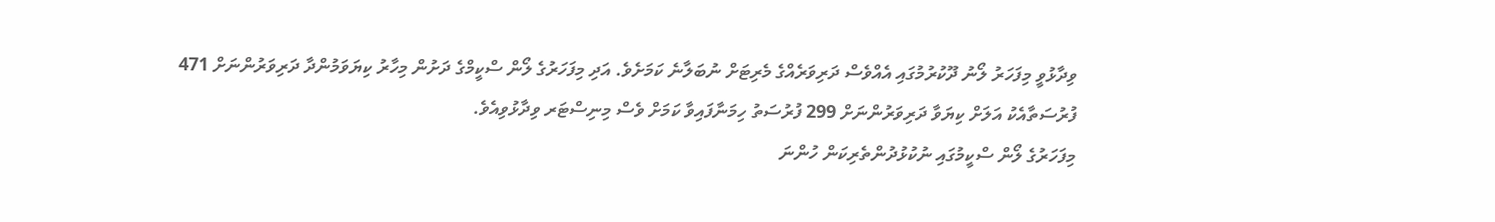ވިދާޅުވީ މިފަހަރު ލޯނު ދޫކުރުމުގައި އެއްވެސް ދަރިވަރެއްގެ މެރިޓަށް ނުބަލާނެ ކަމަށެވެ. އަދި މިފަހަރުގެ ލޯން ސްކީމްގެ ދަށުން މިހާރު ކިޔަވަމުންދާ ދަރިވަރުންނަށް 471 ފުރުސަތާއެކު އަލަށް ކިޔަވާ ދަރިވަރުންނަށް 299 ފުރުސަތު ހިމަނާފައިވާ ކަމަށް ވެސް މިނިސްޓަރ ވިދާޅުވިއެވެ.
މިފަހަރުގެ ލޯން ސްކީމުގައި ނުކުޅުދުންތެރިކަން ހުންނަ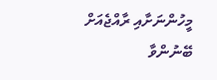މީހުންނަށާއި ރާއްޖެއަށް ބޭނުންވާ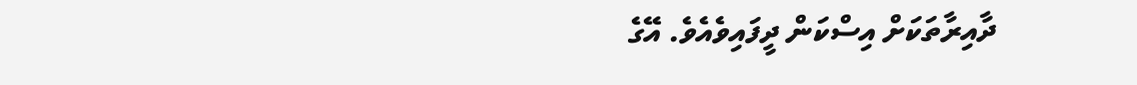ދާއިރާތަކަށް އިސްކަން ދީފައިވެއެވެ. އޭގެ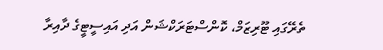ތެރޭގައި ޓޫރިޒަމް، ކޮންސްޓަރަކްޝަން އަދި އައިސީޓީގެ ދާއިރާ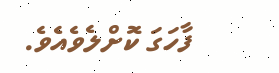ފާހަގަ ކޮށްލެވެއެވެ.